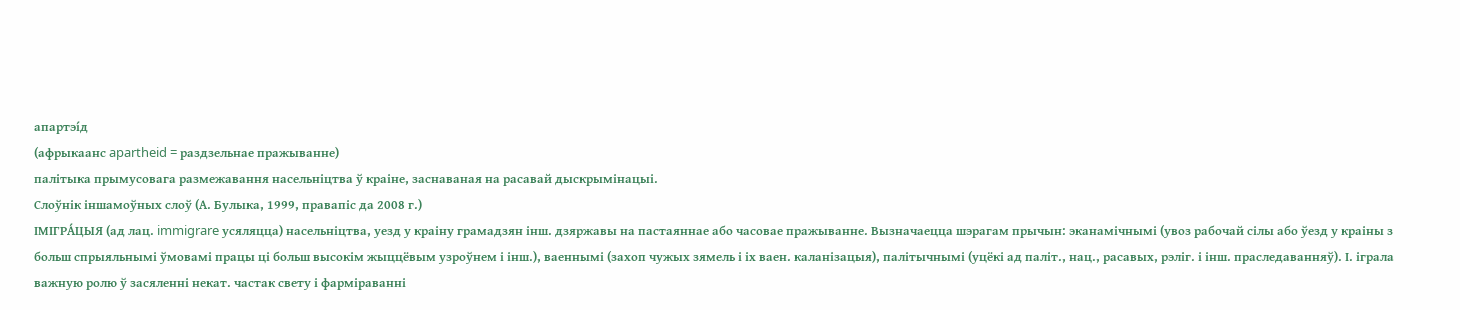апартэі́д
(афрыкаанс apartheid = раздзельнае пражыванне)
палітыка прымусовага размежавання насельніцтва ў краіне, заснаваная на расавай дыскрымінацыі.
Слоўнік іншамоўных слоў (А. Булыка, 1999, правапіс да 2008 г.)
ІМІГРА́ЦЫЯ (ад лац. immigrare усяляцца) насельніцтва, уезд у краіну грамадзян інш. дзяржавы на пастаяннае або часовае пражыванне. Вызначаецца шэрагам прычын: эканамічнымі (увоз рабочай сілы або ўезд у краіны з больш спрыяльнымі ўмовамі працы ці больш высокім жыццёвым узроўнем і інш.), ваеннымі (захоп чужых зямель і іх ваен. каланізацыя), палітычнымі (уцёкі ад паліт., нац., расавых, рэліг. і інш. праследаванняў). І. іграла важную ролю ў засяленні некат. частак свету і фарміраванні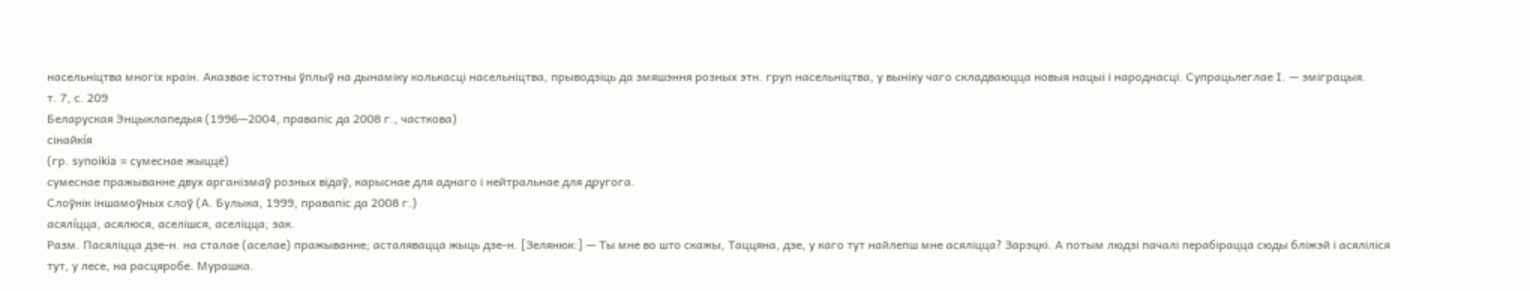насельніцтва многіх краін. Аказвае істотны ўплыў на дынаміку колькасці насельніцтва, прыводзіць да змяшэння розных этн. груп насельніцтва, у выніку чаго складваюцца новыя нацыі і народнасці. Супрацьлеглае І. — эміграцыя.
т. 7, с. 209
Беларуская Энцыклапедыя (1996—2004, правапіс да 2008 г., часткова)
сінайкі́я
(гр. synoikia = сумеснае жыццё)
сумеснае пражыванне двух арганізмаў розных відаў, карыснае для аднаго і нейтральнае для другога.
Слоўнік іншамоўных слоў (А. Булыка, 1999, правапіс да 2008 г.)
асялі́цца, асялюся, аселішся, аселіцца; зак.
Разм. Пасяліцца дзе‑н. на сталае (аселае) пражыванне; асталявацца жыць дзе‑н. [Зелянюк:] — Ты мне во што скажы, Таццяна, дзе, у каго тут найлепш мне асяліцца? Зарэцкі. А потым людзі пачалі перабірацца сюды бліжэй і асяліліся тут, у лесе, на расцяробе. Мурашка.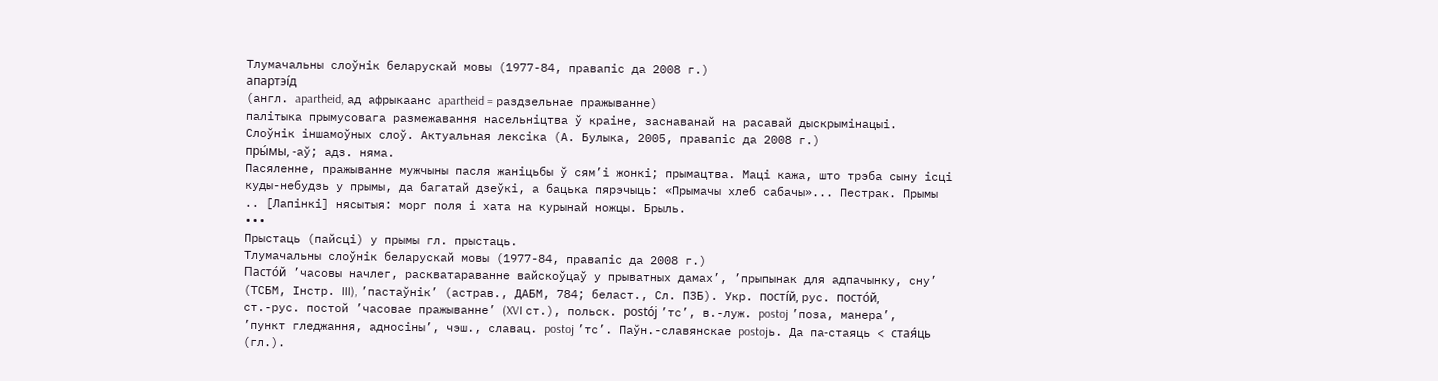Тлумачальны слоўнік беларускай мовы (1977-84, правапіс да 2008 г.)
апартэі́д
(англ. apartheid, ад афрыкаанс apartheid = раздзельнае пражыванне)
палітыка прымусовага размежавання насельніцтва ў краіне, заснаванай на расавай дыскрымінацыі.
Слоўнік іншамоўных слоў. Актуальная лексіка (А. Булыка, 2005, правапіс да 2008 г.)
пры́мы, ‑аў; адз. няма.
Пасяленне, пражыванне мужчыны пасля жаніцьбы ў сям’і жонкі; прымацтва. Маці кажа, што трэба сыну ісці куды-небудзь у прымы, да багатай дзеўкі, а бацька пярэчыць: «Прымачы хлеб сабачы»... Пестрак. Прымы .. [Лапінкі] нясытыя: морг поля і хата на курынай ножцы. Брыль.
•••
Прыстаць (пайсці) у прымы гл. прыстаць.
Тлумачальны слоўнік беларускай мовы (1977-84, правапіс да 2008 г.)
Пасто́й ’часовы начлег, раскватараванне вайскоўцаў у прыватных дамах’, ’прыпынак для адпачынку, сну’ (ТСБМ, Інстр. III), ’пастаўнік’ (астрав., ДАБМ, 784; беласт., Сл. ПЗБ). Укр. пості́й, рус. посто́й, ст.-рус. постой ’часовае пражыванне’ (XVI ст.), польск. postój ’тс’, в.-луж. postoj ’поза, манера’, ’пункт гледжання, адносіны’, чэш., славац. postoj ’тс’. Паўн.-славянскае postojь. Да па‑стаяць < стая́ць (гл.).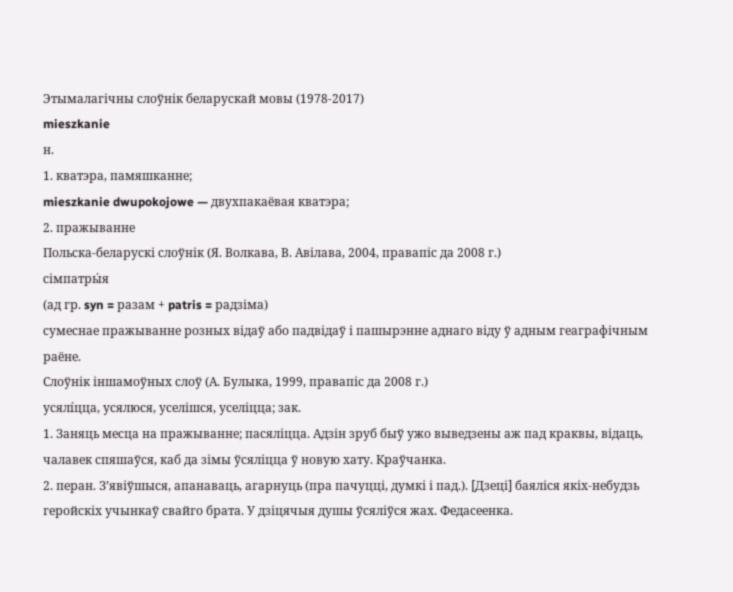Этымалагічны слоўнік беларускай мовы (1978-2017)
mieszkanie
н.
1. кватэра, памяшканне;
mieszkanie dwupokojowe — двухпакаёвая кватэра;
2. пражыванне
Польска-беларускі слоўнік (Я. Волкава, В. Авілава, 2004, правапіс да 2008 г.)
сімпатры́я
(ад гр. syn = разам + patris = радзіма)
сумеснае пражыванне розных відаў або падвідаў і пашырэнне аднаго віду ў адным геаграфічным раёне.
Слоўнік іншамоўных слоў (А. Булыка, 1999, правапіс да 2008 г.)
усялі́цца, усялюся, уселішся, уселіцца; зак.
1. Заняць месца на пражыванне; пасяліцца. Адзін зруб быў ужо выведзены аж пад краквы, відаць, чалавек спяшаўся, каб да зімы ўсяліцца ў новую хату. Краўчанка.
2. перан. З’явіўшыся, апанаваць, агарнуць (пра пачуцці, думкі і пад.). [Дзеці] баяліся якіх-небудзь геройскіх учынкаў свайго брата. У дзіцячыя душы ўсяліўся жах. Федасеенка.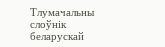Тлумачальны слоўнік беларускай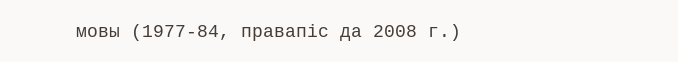мовы (1977-84, правапіс да 2008 г.)